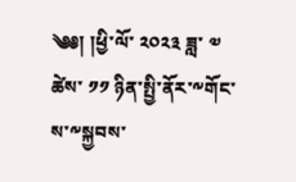༄༅། །ཕྱི་ལོ་ ༢༠༢༣ ཟླ་ ༧ ཚེས་ ༡༡ ཉིན་སྤྱི་ནོར་༸གོང་ས་༸སྐྱབས་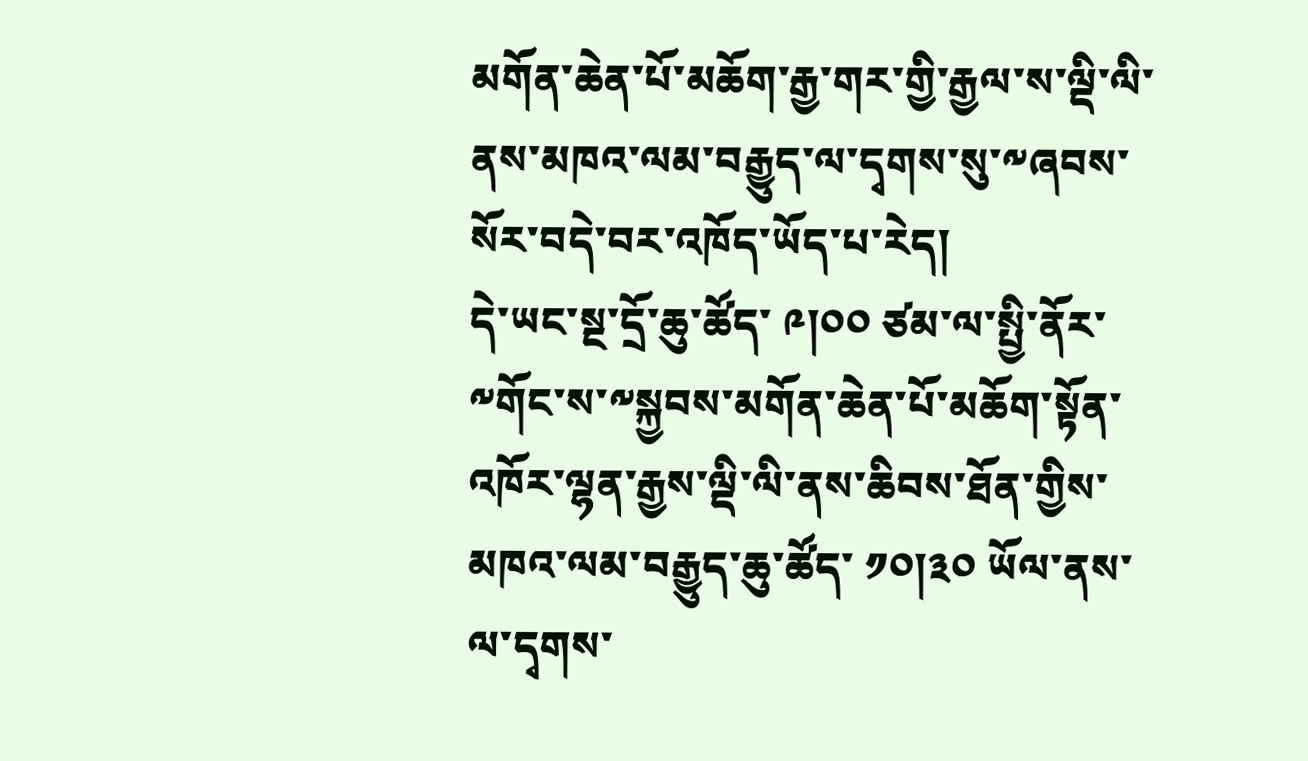མགོན་ཆེན་པོ་མཆོག་རྒྱ་གར་གྱི་རྒྱལ་ས་ལྡི་ལི་ནས་མཁའ་ལམ་བརྒྱུད་ལ་དྭགས་སུ་༸ཞབས་སོར་བདེ་བར་འཁོད་ཡོད་པ་རེད།
དེ་ཡང་སྔ་དྲོ་ཆུ་ཚོད་ ༩།༠༠ ཙམ་ལ་སྤྱི་ནོར་༸གོང་ས་༸སྐྱབས་མགོན་ཆེན་པོ་མཆོག་སྟོན་འཁོར་ལྷན་རྒྱས་ལྡི་ལི་ནས་ཆིབས་ཐོན་གྱིས་མཁའ་ལམ་བརྒྱུད་ཆུ་ཚོད་ ༡༠།༣༠ ཡོལ་ནས་ལ་དྭགས་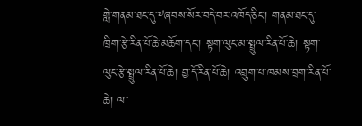གླེ་གནམ་ཐང་དུ་༸ཞབས་སོར་བདེ་བར་འཁོད་ཅིང་། གནམ་ཐང་དུ་ཁྲིག་རྩེ་རིན་པོ་ཆེ་མཆོག་དང་། སྟག་ལུང་མ་སྤྲུལ་རིན་པོ་ཆེ། སྟག་ལུང་རྩེ་སྤྲུལ་རིན་པོ་ཆེ། བྱ་དོ་རིན་པོ་ཆེ། འབྲུག་པ་ཁམས་བྲག་རིན་པོ་ཆེ། ལ་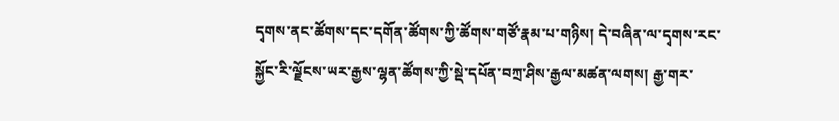དྭགས་ནང་ཚོགས་དང་དགོན་ཚོགས་ཀྱི་ཚོགས་གཙོ་རྣམ་པ་གཉིས། དེ་བཞིན་ལ་དྭགས་རང་སྐྱོང་རི་ལྗོངས་ཡར་རྒྱས་ལྷན་ཚོགས་ཀྱི་སྡེ་དཔོན་བཀྲ་ཤིས་རྒྱལ་མཚན་ལགས། རྒྱ་གར་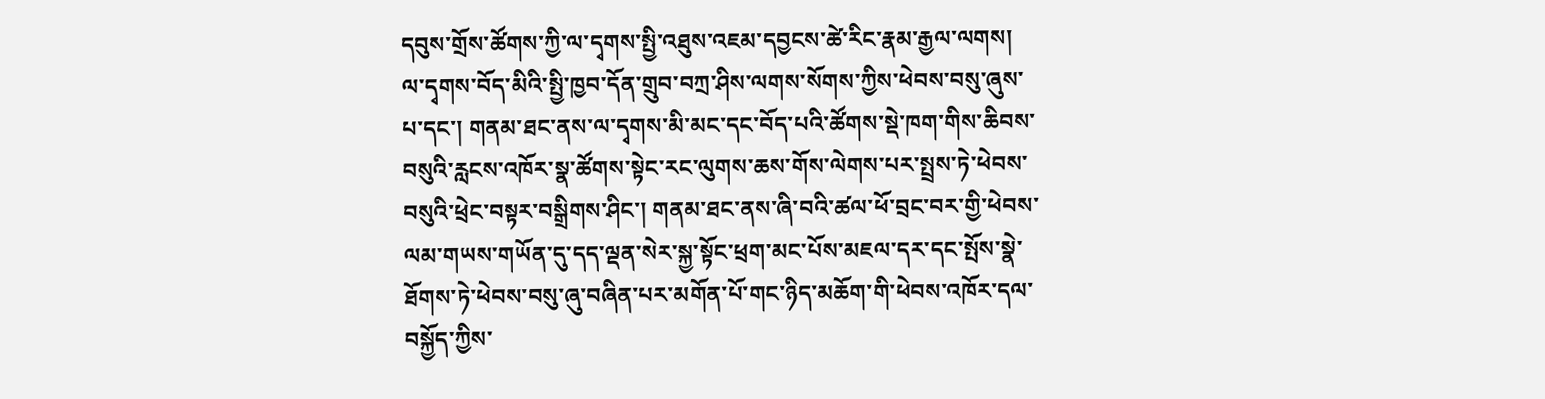དབུས་གྲོས་ཚོགས་ཀྱི་ལ་དྭགས་སྤྱི་འཐུས་འཇམ་དབྱངས་ཚེ་རིང་རྣམ་རྒྱལ་ལགས། ལ་དྭགས་བོད་མིའི་སྤྱི་ཁྱབ་དོན་གྲུབ་བཀྲ་ཤིས་ལགས་སོགས་ཀྱིས་ཕེབས་བསུ་ཞུས་པ་དང་། གནམ་ཐང་ནས་ལ་དྭགས་མི་མང་དང་བོད་པའི་ཚོགས་སྡེ་ཁག་གིས་ཆིབས་བསུའི་རླངས་འཁོར་སྣ་ཚོགས་སྟེང་རང་ལུགས་ཆས་གོས་ལེགས་པར་སྤྲས་ཏེ་ཕེབས་བསུའི་ཕྲེང་བསྟར་བསྒྲིགས་ཤིང་། གནམ་ཐང་ནས་ཞི་བའི་ཚལ་ཕོ་བྲང་བར་གྱི་ཕེབས་ལམ་གཡས་གཡོན་དུ་དད་ལྡན་སེར་སྐྱ་སྟོང་ཕྲག་མང་པོས་མཇལ་དར་དང་སྤོས་སྣེ་ཐོགས་ཏེ་ཕེབས་བསུ་ཞུ་བཞིན་པར་མགོན་པོ་གང་ཉིད་མཆོག་གི་ཕེབས་འཁོར་དལ་བསྐྱོད་ཀྱིས་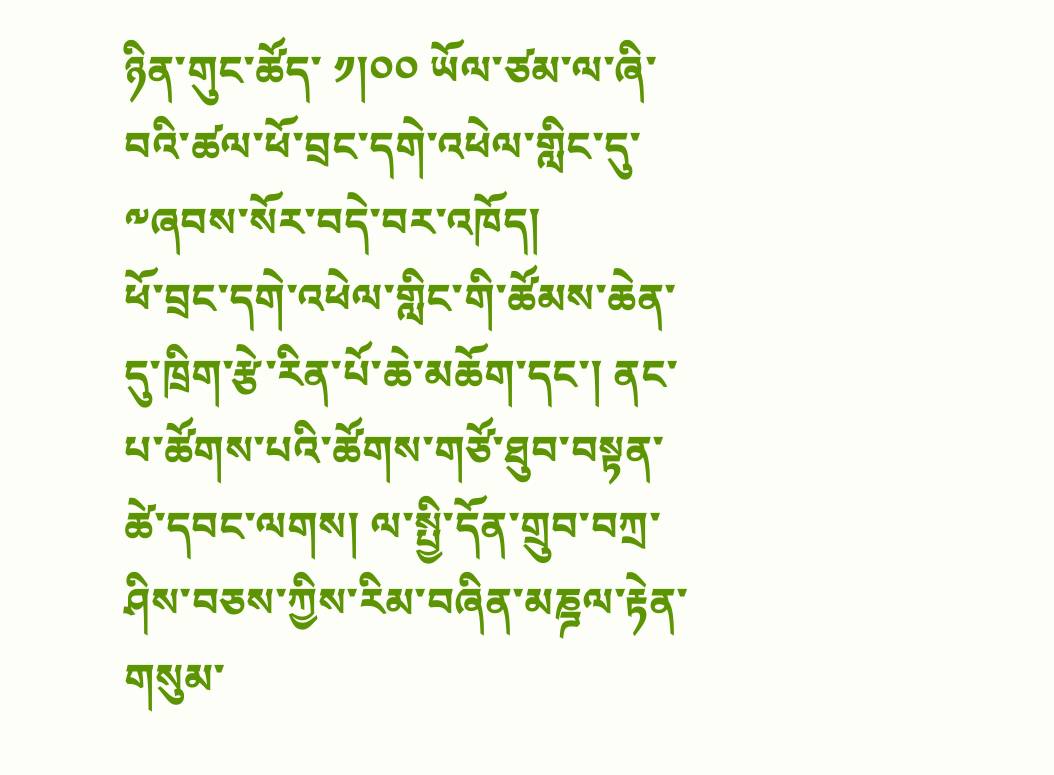ཉིན་གུང་ཚོད་ ༡།༠༠ ཡོལ་ཙམ་ལ་ཞི་བའི་ཚལ་ཕོ་བྲང་དགེ་འཕེལ་གླིང་དུ་༸ཞབས་སོར་བདེ་བར་འཁོད།
ཕོ་བྲང་དགེ་འཕེལ་གླིང་གི་ཚོམས་ཆེན་དུ་ཁྲིག་རྩེ་རིན་པོ་ཆེ་མཆོག་དང་། ནང་པ་ཚོགས་པའི་ཚོགས་གཙོ་ཐུབ་བསྟན་ཚེ་དབང་ལགས། ལ་སྤྱི་དོན་གྲུབ་བཀྲ་ཤིས་བཅས་ཀྱིས་རིམ་བཞིན་མཎྜལ་རྟེན་གསུམ་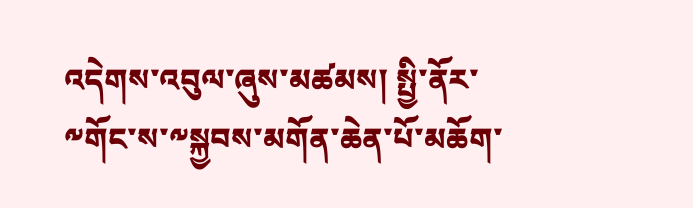འདེགས་འབུལ་ཞུས་མཚམས། སྤྱི་ནོར་༸གོང་ས་༸སྐྱབས་མགོན་ཆེན་པོ་མཆོག་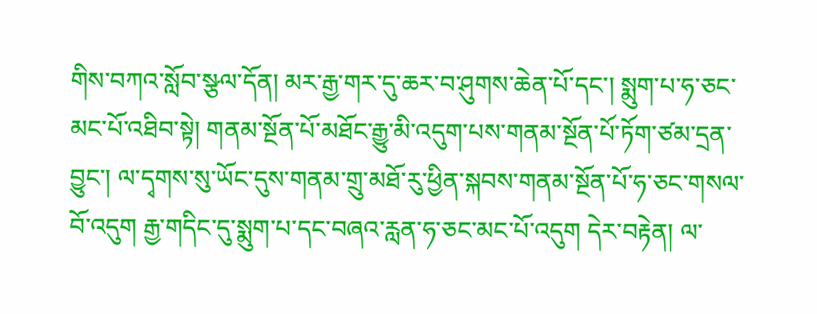གིས་བཀའ་སློབ་སྩལ་དོན། མར་རྒྱ་གར་དུ་ཆར་བ་ཤུགས་ཆེན་པོ་དང་། སྨུག་པ་ཧ་ཅང་མང་པོ་འཐིབ་སྟེ། གནམ་སྔོན་པོ་མཐོང་རྒྱུ་མི་འདུག་པས་གནམ་སྔོན་པོ་ཏོག་ཙམ་དྲན་བྱུང་། ལ་དྭགས་སུ་ཡོང་དུས་གནམ་གྲུ་མཐོ་རུ་ཕྱིན་སྐབས་གནམ་སྔོན་པོ་ཧ་ཅང་གསལ་བོ་འདུག རྒྱ་གདིང་དུ་སྨུག་པ་དང་བཞའ་རླན་ཧ་ཅང་མང་པོ་འདུག དེར་བརྟེན། ལ་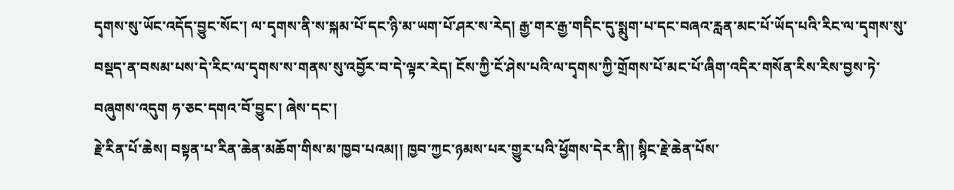དྭགས་སུ་ཡོང་འདོད་བྱུང་སོང་། ལ་དྭགས་ནི་ས་སྐམ་པོ་དང་ཉི་མ་ཡག་པོ་ཤར་ས་རེད། རྒྱ་གར་རྒྱ་གདིང་དུ་སྨུག་པ་དང་བཞའ་རླན་མང་པོ་ཡོད་པའི་རིང་ལ་དྭགས་སུ་བསྡད་ན་བསམ་པས་དེ་རིང་ལ་དྭགས་ས་གནས་སུ་འབྱོར་བ་དེ་ལྟར་རེད། ངོས་ཀྱི་ངོ་ཤེས་པའི་ལ་དྭགས་ཀྱི་གྲོགས་པོ་མང་པོ་ཞིག་འདིར་གསོན་རིས་རིས་བྱས་ཏེ་བཞུགས་འདུག ཧ་ཅང་དགའ་བོ་བྱུང་། ཞེས་དང་།
རྗེ་རིན་པོ་ཆེས། བསྟན་པ་རིན་ཆེན་མཆོག་གིས་མ་ཁྱབ་པའམ།། ཁྱབ་ཀྱང་ཉམས་པར་གྱུར་པའི་ཕྱོགས་དེར་ནི།། སྙིང་རྗེ་ཆེན་པོས་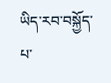ཡིད་རབ་བསྐྱོད་པ་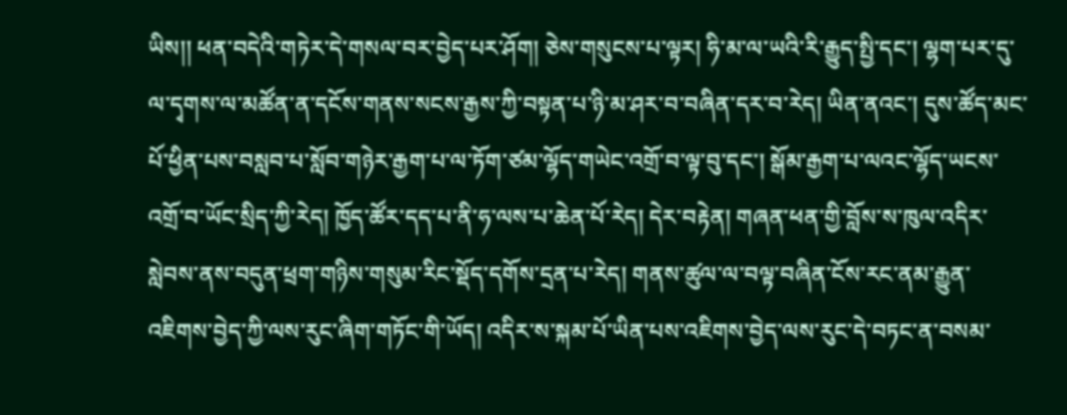ཡིས།། ཕན་བདེའི་གཏེར་དེ་གསལ་བར་བྱེད་པར་ཤོག། ཅེས་གསུངས་པ་ལྟར། ཧི་མ་ལ་ཡའི་རི་རྒྱུད་སྤྱི་དང་། ལྷག་པར་དུ་ལ་དྭགས་ལ་མཚོན་ན་དངོས་གནས་སངས་རྒྱས་ཀྱི་བསྟན་པ་ཉི་མ་ཤར་བ་བཞིན་དར་བ་རེད། ཡིན་ནའང་། དུས་ཚོད་མང་པོ་ཕྱིན་པས་བསླབ་པ་སློབ་གཉེར་རྒྱག་པ་ལ་ཏོག་ཙམ་ལྷོད་གཡེང་འགྲོ་བ་ལྟ་བུ་དང་། སྒོམ་རྒྱག་པ་ལའང་ལྷོད་ཡངས་འགྲོ་བ་ཡོང་སྲིད་ཀྱི་རེད། ཁྱོད་ཚོར་དད་པ་ནི་ཧ་ལས་པ་ཆེན་པོ་རེད། དེར་བརྟེན། གཞན་ཕན་གྱི་བློས་ས་ཁུལ་འདིར་སླེབས་ནས་བདུན་ཕྲག་གཉིས་གསུམ་རིང་སྡོད་དགོས་དྲན་པ་རེད། གནས་ཚུལ་ལ་བལྟ་བཞིན་ངོས་རང་ནམ་རྒྱུན་འཇིགས་བྱེད་ཀྱི་ལས་རུང་ཞིག་གཏོང་གི་ཡོད། འདིར་ས་སྐམ་པོ་ཡིན་པས་འཇིགས་བྱེད་ལས་རུང་དེ་བཏང་ན་བསམ་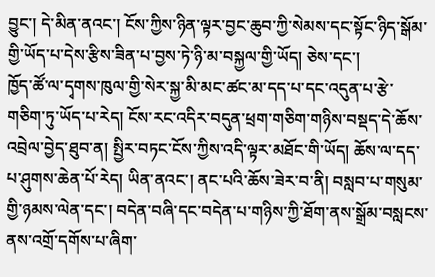བྱུང་། དེ་མིན་ནའང་། ངོས་ཀྱིས་ཉིན་ལྟར་བྱང་ཆུབ་ཀྱི་སེམས་དང་སྟོང་ཉིད་སྒོམ་གྱི་ཡོད་པ་དེས་རྩིས་ཟིན་པ་བྱས་ཏེ་ཉི་མ་བསྐྱལ་གྱི་ཡོད། ཅེས་དང་།
ཁྱོད་ཚོ་ལ་དྭགས་ཁུལ་གྱི་སེར་སྐྱ་མི་མང་ཚང་མ་དད་པ་དང་འདུན་པ་རྩེ་གཅིག་ཏུ་ཡོད་པ་རེད། ངོས་རང་འདིར་བདུན་ཕྲག་གཅིག་གཉིས་བསྡད་དེ་ཆོས་འབྲེལ་བྱེད་ཐུབ་ན། སྤྱིར་བཏང་ངོས་ཀྱིས་འདི་ལྟར་མཐོང་གི་ཡོད། ཆོས་ལ་དད་པ་ཤུགས་ཆེན་པོ་རེད། ཡིན་ནའང་། ནང་པའི་ཆོས་ཟེར་བ་ནི། བསླབ་པ་གསུམ་གྱི་ཉམས་ལེན་དང་། བདེན་བཞི་དང་བདེན་པ་གཉིས་ཀྱི་ཐོག་ནས་སྒྲོམ་བསླངས་ནས་འགྲོ་དགོས་པ་ཞིག་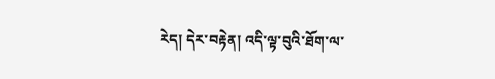རེད། དེར་བརྟེན། འདི་ལྟ་བུའི་ཐོག་ལ་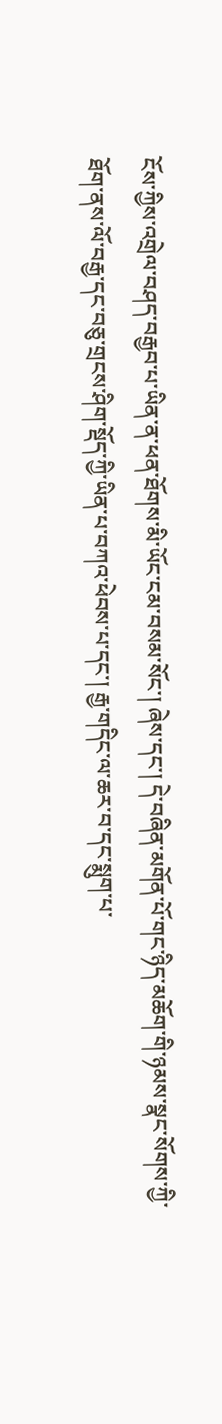ངོས་ཀྱིས་འགྲེལ་བཤད་བརྒྱབ་པ་ཡིན་ན་ཕན་ཐོགས་མི་ཡོང་ངམ་བསམ་སོང་། ཞེས་དང་། དེ་བཞིན་མགོན་པོ་གང་ཉིད་མཆོག་གི་ཉམས་སྣང་སོགས་ཀྱི་ཐོག་ནས་ལོ་བརྒྱ་དང་བཅུ་གྲངས་ཤིག་སྡོད་ཀྱི་ཡིན་པ་བཀའ་ཕེབས་པ་དང་། རྒྱ་གདིང་ལ་ཆར་བ་དང་སྨུག་པ་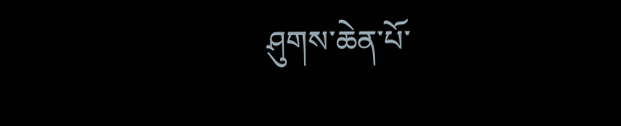ཤུགས་ཆེན་པོ་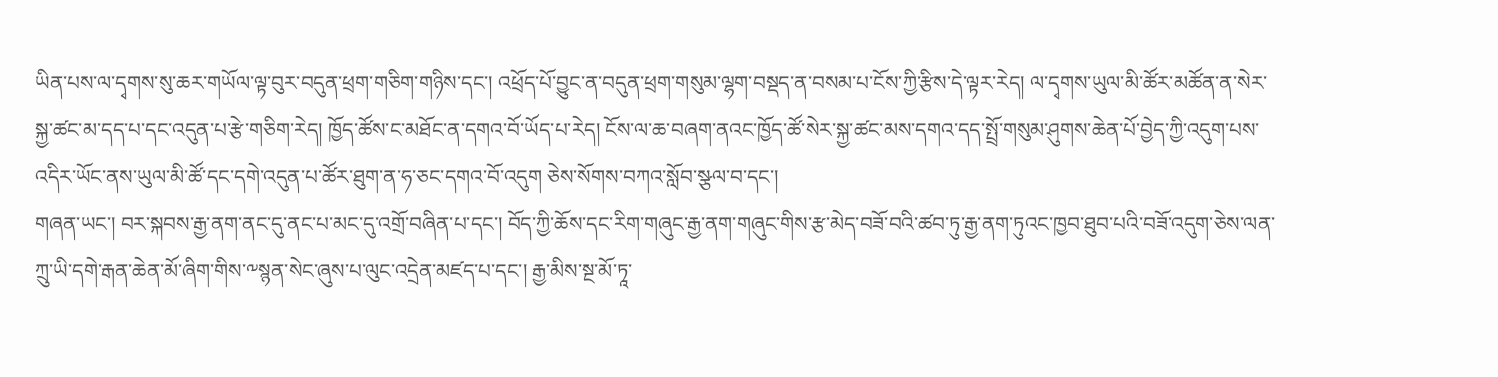ཡིན་པས་ལ་དྭགས་སུ་ཆར་གཡོལ་ལྟ་བུར་བདུན་ཕྲག་གཅིག་གཉིས་དང་། འཕྲོད་པོ་བྱུང་ན་བདུན་ཕྲག་གསུམ་ལྷག་བསྡད་ན་བསམ་པ་ངོས་ཀྱི་རྩིས་དེ་ལྟར་རེད། ལ་དྭགས་ཡུལ་མི་ཚོར་མཚོན་ན་སེར་སྐྱ་ཚང་མ་དད་པ་དང་འདུན་པ་རྩེ་གཅིག་རེད། ཁྱོད་ཚོས་ང་མཐོང་ན་དགའ་བོ་ཡོད་པ་རེད། ངོས་ལ་ཆ་བཞག་ནའང་ཁྱོད་ཚོ་སེར་སྐྱ་ཚང་མས་དགའ་དད་སྤྲོ་གསུམ་ཤུགས་ཆེན་པོ་བྱེད་ཀྱི་འདུག་པས་འདིར་ཡོང་ནས་ཡུལ་མི་ཚོ་དང་དགེ་འདུན་པ་ཚོར་ཐུག་ན་ཧ་ཅང་དགའ་བོ་འདུག ཅེས་སོགས་བཀའ་སློབ་སྩལ་བ་དང་།
གཞན་ཡང་། བར་སྐབས་རྒྱ་ནག་ནང་དུ་ནང་པ་མང་དུ་འགྲོ་བཞིན་པ་དང་། བོད་ཀྱི་ཆོས་དང་རིག་གཞུང་རྒྱ་ནག་གཞུང་གིས་རྩ་མེད་བཟོ་བའི་ཚབ་ཏུ་རྒྱ་ནག་ཏུའང་ཁྱབ་ཐུབ་པའི་བཟོ་འདུག་ཅེས་ལན་ཀྲུ་ཡི་དགེ་རྒན་ཆེན་མོ་ཞིག་གིས་༸སྙན་སེང་ཞུས་པ་ལུང་འདྲེན་མཛད་པ་དང་། རྒྱ་མིས་སྔ་མོ་ཏཱ་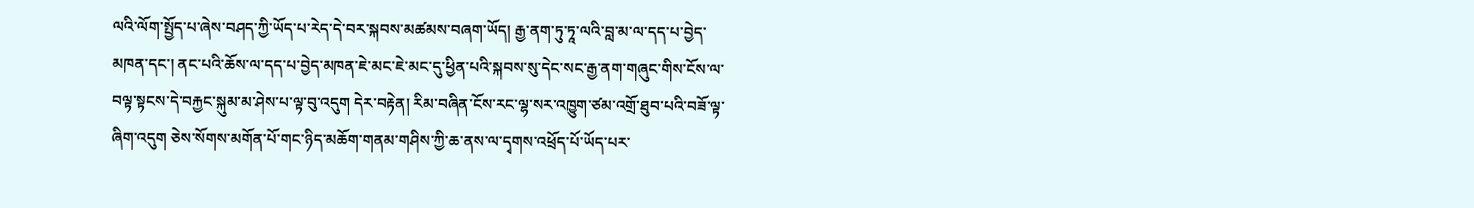ལའི་ལོག་སྤྱོད་པ་ཞེས་བཤད་ཀྱི་ཡོད་པ་རེད་དེ་བར་སྐབས་མཚམས་བཞག་ཡོད། རྒྱ་ནག་ཏུ་ཏཱ་ལའི་བླ་མ་ལ་དད་པ་བྱེད་མཁན་དང་། ནང་པའི་ཆོས་ལ་དད་པ་བྱེད་མཁན་ཇེ་མང་ཇེ་མང་དུ་ཕྱིན་པའི་སྐབས་སུ་དེང་སང་རྒྱ་ནག་གཞུང་གིས་ངོས་ལ་བལྟ་སྟངས་དེ་བརྐྱང་སྐུམ་མ་ཤེས་པ་ལྟ་བུ་འདུག དེར་བརྟེན། རིམ་བཞིན་ངོས་རང་ལྷ་སར་འཁྱུག་ཙམ་འགྲོ་ཐུབ་པའི་བཟོ་ལྟ་ཞིག་འདུག ཅེས་སོགས་མགོན་པོ་གང་ཉིད་མཆོག་གནམ་གཤིས་ཀྱི་ཆ་ནས་ལ་དྭགས་འཕྲོད་པོ་ཡོད་པར་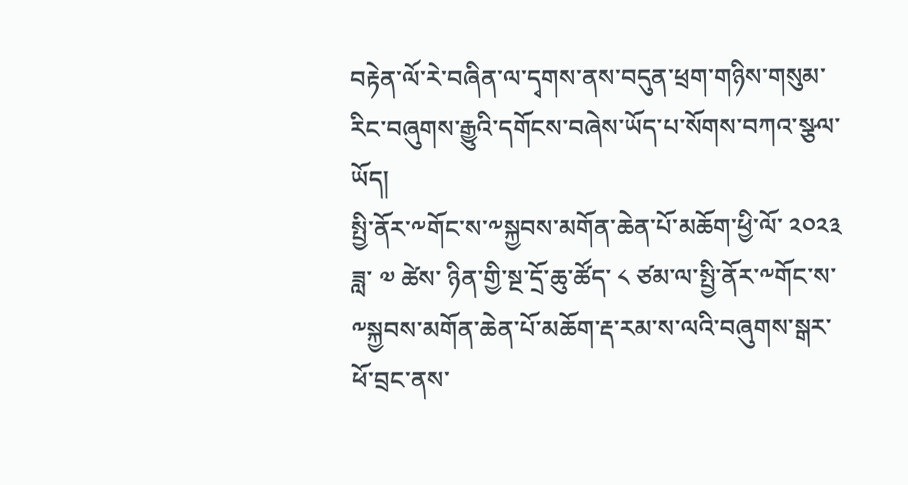བརྟེན་ལོ་རེ་བཞིན་ལ་དྭགས་ནས་བདུན་ཕྲག་གཉིས་གསུམ་རིང་བཞུགས་རྒྱུའི་དགོངས་བཞེས་ཡོད་པ་སོགས་བཀའ་སྩལ་ཡོད།
སྤྱི་ནོར་༸གོང་ས་༸སྐྱབས་མགོན་ཆེན་པོ་མཆོག་ཕྱི་ལོ་ ༢༠༢༣ ཟླ་ ༧ ཚེས་ ཉིན་གྱི་སྔ་དྲོ་ཆུ་ཚོད་ ༨ ཙམ་ལ་སྤྱི་ནོར་༸གོང་ས་༸སྐྱབས་མགོན་ཆེན་པོ་མཆོག་རྡ་རམ་ས་ལའི་བཞུགས་སྒར་ཕོ་བྲང་ནས་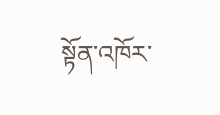སྟོན་འཁོར་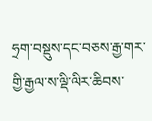ཧྲག་བསྡུས་དང་བཅས་རྒྱ་གར་གྱི་རྒྱལ་ས་ལྡི་ལིར་ཆིབས་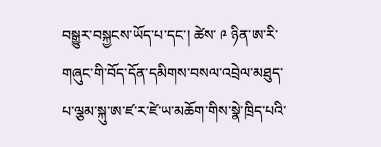བསྒྱུར་བསྐྱངས་ཡོད་པ་དང་། ཚེས་ ༩ ཉིན་ཨ་རི་གཞུང་གི་བོད་དོན་དམིགས་བསལ་འབྲེལ་མཐུད་པ་ལྕམ་སྐུ་ཨ་ཛ་ར་ཛེ་ཡ་མཆོག་གིས་སྣེ་ཁྲིད་པའི་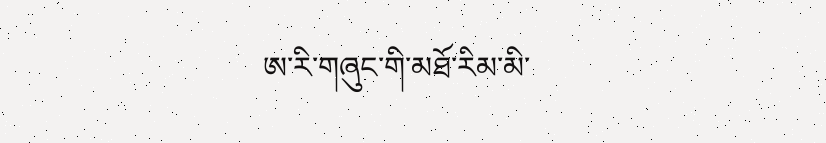ཨ་རི་གཞུང་གི་མཐོ་རིམ་མི་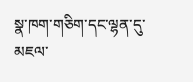སྣ་ཁག་གཅིག་དང་ལྷན་དུ་མཇལ་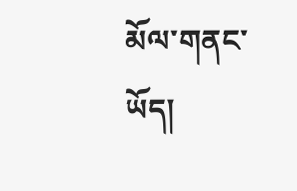མོལ་གནང་ཡོད།